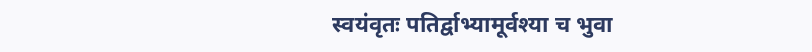स्वयंवृतः पतिर्द्वाभ्यामूर्वश्या च भुवा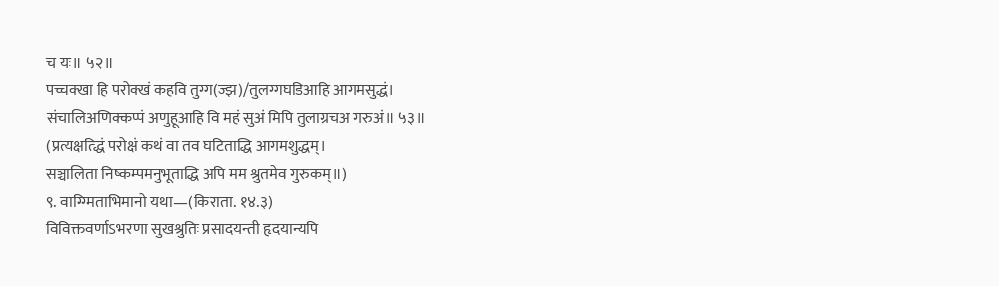च यः॥ ५२॥
पच्चक्खा हि परोक्खं कहवि तुग्ग(ज्झ)/तुलग्गघडिआहि आगमसुद्धं।
संचालिअणिक्कप्पं अणुहूआहि वि महं सुअं मिपि तुलाग्रचअ गरुअं॥ ५३॥
(प्रत्यक्षत्द्धिं परोक्षं कथं वा तव घटिताद्धि आगमशुद्धम्।
सञ्चालिता निष्कम्पमनुभूताद्धि अपि मम श्रुतमेव गुरुकम्॥)
९. वाग्ग्मिताभिमानो यथा—(किराता. १४.३)
विविक्तवर्णाऽभरणा सुखश्रुतिः प्रसादयन्ती हृदयान्यपि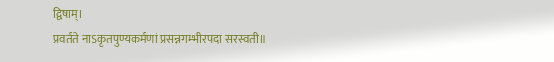द्विषाम्।
प्रवर्तते नाऽकृतपुण्यकर्मणां प्रसन्नगम्भीरपदा सरस्वती॥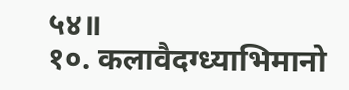५४॥
१०. कलावैदग्ध्याभिमानो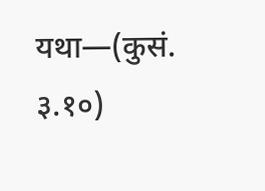यथा—(कुसं. ३.१०)